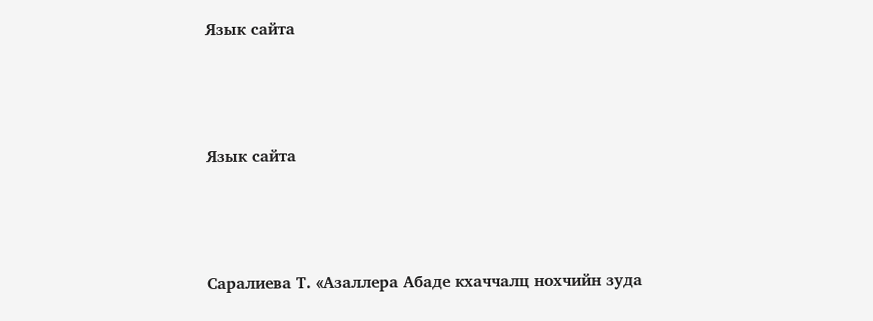Язык сайта



Язык сайта



Саралиева Т. «Азаллера Абаде кхаччалц нохчийн зуда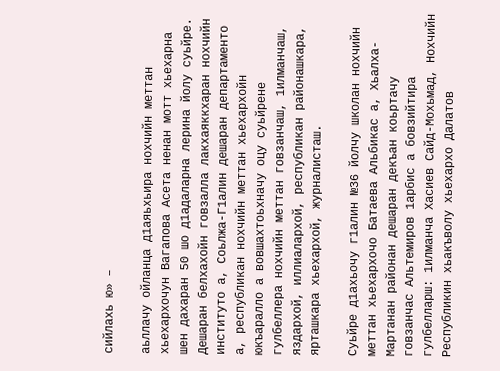сийлахь ю» –

аьллачу ойланца д1аяьхьира нохчийн меттан хьехархочун Вагапова Асета ненан мотт хьехарна шен дахаран 50 шо д1адаларна лерина йолу суьйре. Дешаран белхахойн говзалла лакхаяккхаран нохчийн институто а, Соьлжа-Г1алин дешаран департаменто а, республикан нохчийн меттан хьехархойн юкъаралло а вовшахтоьхначу оцу суьйрене гулбеллера нохчийн меттан говзанчаш, 1илманчаш, яздархой, иллиалархой, республикан районашкара, ярташкара хьехархой, журналисташ.

Суьйре д1ахьочу г1алин №36 йолчу школан нохчийн меттан хьехархочо Батаева Альбикас а, Хьалха-Мартанан районан дешаран декъан коьртачу говзанчас Альтемиров 1арбис а бовзийтира гулбелларш: 1илманча Хасиев Сайд-Мохьмад, Нохчийн Республикин хьакъволу хьехархо Далатов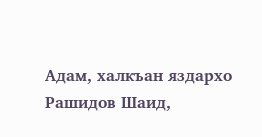Адам, халкъан яздархо Рашидов Шаид,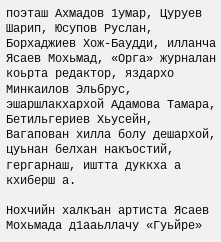поэташ Ахмадов 1умар, Цуруев Шарип, Юсупов Руслан, Борхаджиев Хож-Баудди, илланча Ясаев Мохьмад, «Орга» журналан коьрта редактор, яздархо Минкаилов Эльбрус, эшаршлакхархой Адамова Тамара, Бетильгериев Хьусейн, Вагапован хилла болу дешархой, цуьнан белхан накъостий, гергарнаш, иштта дуккха а кхиберш а.

Нохчийн халкъан артиста Ясаев Мохьмада д1ааьллачу «Гуьйре»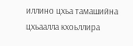иллино цхьа тамашийна цхьаалла кхоьллира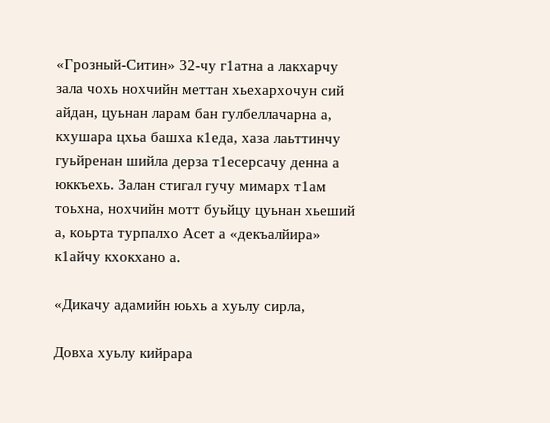«Грозный-Ситин» 32-чу г1атна а лакхарчу зала чохь нохчийн меттан хьехархочун сий айдан, цуьнан ларам бан гулбеллачарна а, кхушара цхьа башха к1еда, хаза лаьттинчу гуьйренан шийла дерза т1есерсачу денна а юккъехь. Залан стигал гучу мимарх т1ам тоьхна, нохчийн мотт буьйцу цуьнан хьеший а, коьрта турпалхо Асет а «декъалйира» к1айчу кхокхано а.

«Дикачу адамийн юьхь а хуьлу сирла,

Довха хуьлу кийрара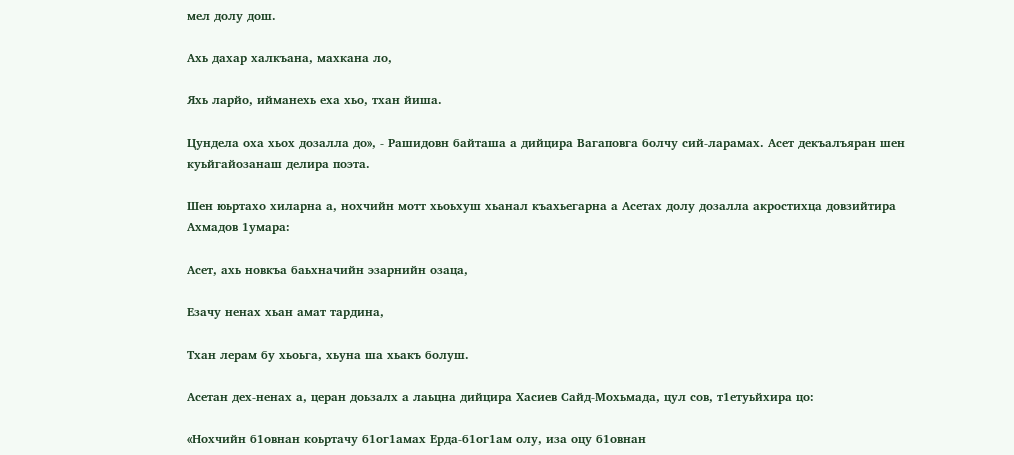мел долу дош.

Ахь дахар халкъана, махкана ло,

Яхь ларйо, ийманехь еха хьо, тхан йиша.

Цундела оха хьох дозалла до», - Рашидовн байташа а дийцира Вагаповга болчу сий-ларамах. Асет декъалъяран шен куьйгайозанаш делира поэта.

Шен юьртахо хиларна а, нохчийн мотт хьоьхуш хьанал къахьегарна а Асетах долу дозалла акростихца довзийтира Ахмадов 1умара:

Асет, ахь новкъа баьхначийн эзарнийн озаца,

Езачу ненах хьан амат тардина,

Тхан лерам бу хьоьга, хьуна ша хьакъ болуш.

Асетан дех-ненах а, церан доьзалх а лаьцна дийцира Хасиев Сайд-Мохьмада, цул сов, т1етуьйхира цо:

«Нохчийн б1овнан коьртачу б1ог1амах Ерда-б1ог1ам олу, иза оцу б1овнан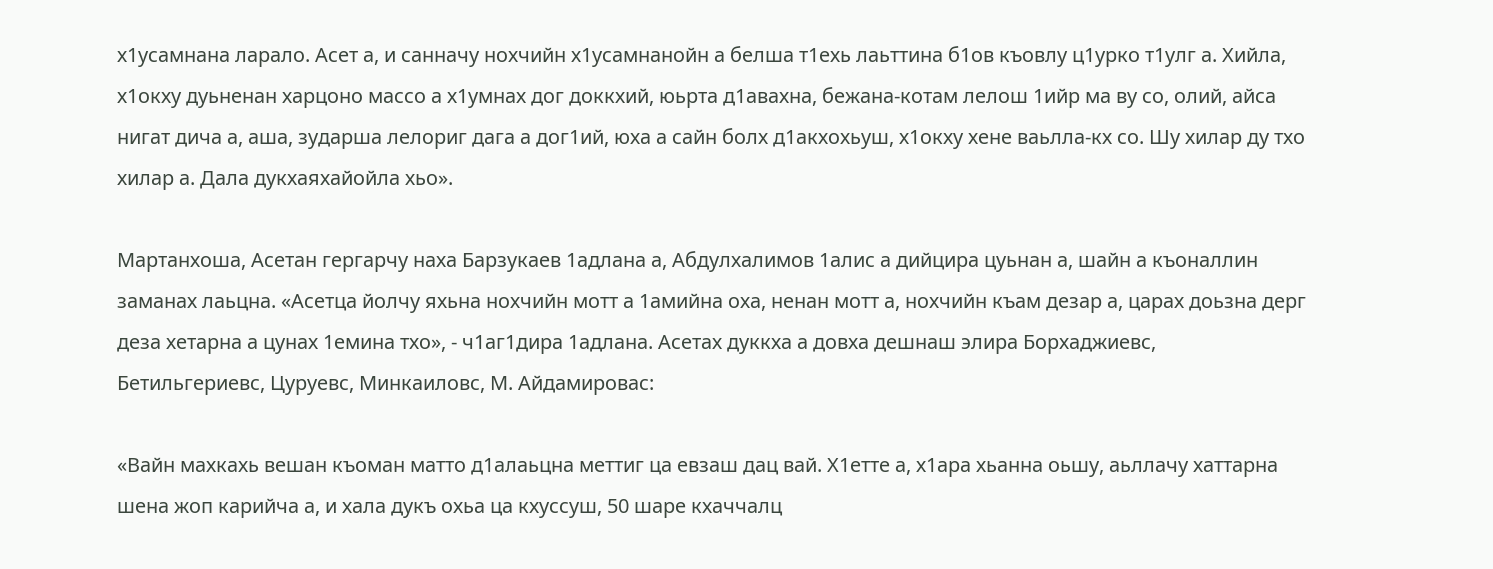х1усамнана ларало. Асет а, и санначу нохчийн х1усамнанойн а белша т1ехь лаьттина б1ов къовлу ц1урко т1улг а. Хийла, х1окху дуьненан харцоно массо а х1умнах дог доккхий, юьрта д1авахна, бежана-котам лелош 1ийр ма ву со, олий, айса нигат дича а, аша, зударша лелориг дага а дог1ий, юха а сайн болх д1акхохьуш, х1окху хене ваьлла-кх со. Шу хилар ду тхо хилар а. Дала дукхаяхайойла хьо».

Мартанхоша, Асетан гергарчу наха Барзукаев 1адлана а, Абдулхалимов 1алис а дийцира цуьнан а, шайн а къоналлин заманах лаьцна. «Асетца йолчу яхьна нохчийн мотт а 1амийна оха, ненан мотт а, нохчийн къам дезар а, царах доьзна дерг деза хетарна а цунах 1емина тхо», - ч1аг1дира 1адлана. Асетах дуккха а довха дешнаш элира Борхаджиевс, Бетильгериевс, Цуруевс, Минкаиловс, М. Айдамировас:

«Вайн махкахь вешан къоман матто д1алаьцна меттиг ца евзаш дац вай. Х1етте а, х1ара хьанна оьшу, аьллачу хаттарна шена жоп карийча а, и хала дукъ охьа ца кхуссуш, 50 шаре кхаччалц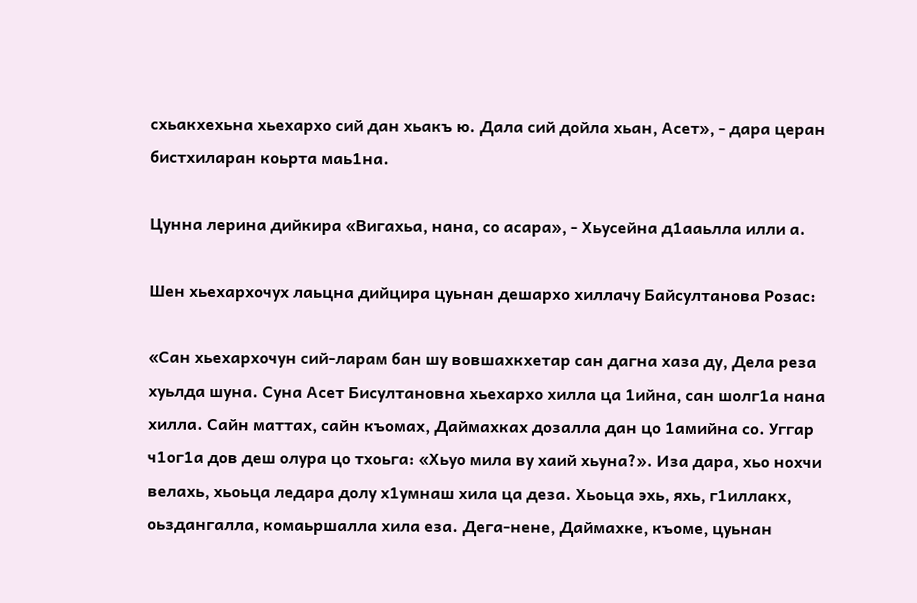схьакхехьна хьехархо сий дан хьакъ ю. Дала сий дойла хьан, Асет», - дара церан бистхиларан коьрта маь1на.

Цунна лерина дийкира «Вигахьа, нана, со асара», - Хьусейна д1ааьлла илли а.

Шен хьехархочух лаьцна дийцира цуьнан дешархо хиллачу Байсултанова Розас:

«Сан хьехархочун сий-ларам бан шу вовшахкхетар сан дагна хаза ду, Дела реза хуьлда шуна. Суна Асет Бисултановна хьехархо хилла ца 1ийна, сан шолг1а нана хилла. Сайн маттах, сайн къомах, Даймахках дозалла дан цо 1амийна со. Уггар ч1ог1а дов деш олура цо тхоьга: «Хьуо мила ву хаий хьуна?». Иза дара, хьо нохчи велахь, хьоьца ледара долу х1умнаш хила ца деза. Хьоьца эхь, яхь, г1иллакх, оьздангалла, комаьршалла хила еза. Дега-нене, Даймахке, къоме, цуьнан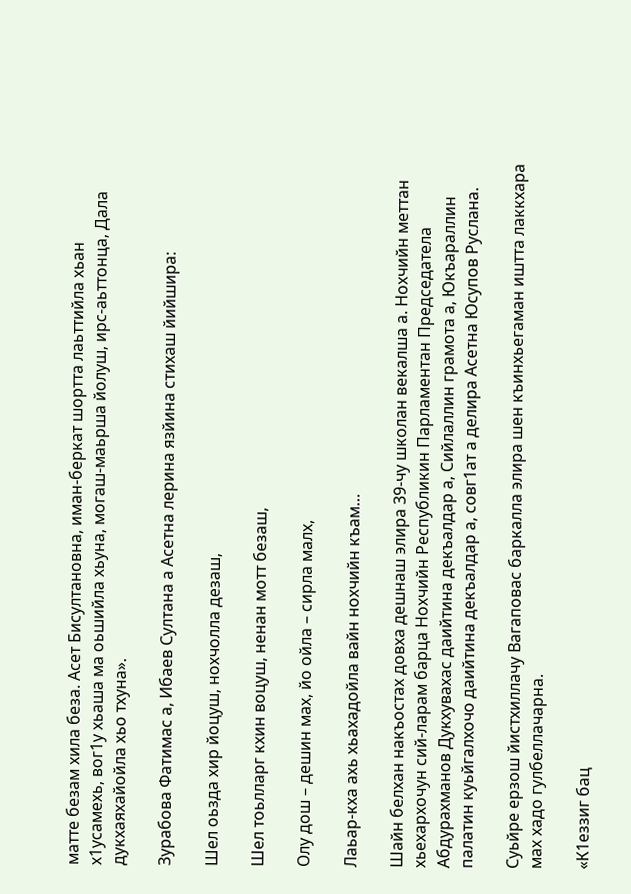матте безам хила беза. Асет Бисултановна, иман-беркат шортта лаьттийла хьан х1усамехь, вог1у хьаша ма оьшийла хьуна, могаш-маьрша йолуш, ирс-аьттонца, Дала дукхаяхайойла хьо тхуна».

Зурабова Фатимас а, Ибаев Султана а Асетна лерина язйина стихаш йийшира:

Шел оьзда хир йоцуш, нохчолла дезаш,

Шел тоьлларг кхин воцуш, ненан мотт безаш,

Олу дош – дешин мах, йо ойла – сирла малх,

Лаьар-кха ахь хьахадойла вайн нохчийн къам…

Шайн белхан накъостах довха дешнаш элира 39-чу школан векалша а. Нохчийн меттан хьехархочун сий-ларам барца Нохчийн Республикин Парламентан Председатела Абдурахманов Дукхувахас даийтина декъалдар а, Сийлаллин грамота а, Юкъараллин палатин куьйгалхочо даийтина декъалдар а, совг1ат а делира Асетна Юсупов Руслана.

Суьйре ерзош йистхиллачу Вагаповас баркалла элира шен къинхьегаман иштта лаккхара мах хадо гулбеллачарна.

«К1еззиг бац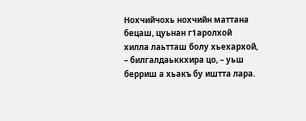Нохчийчохь нохчийн маттана бецаш, цуьнан г1аролхой хилла лаьтташ болу хьехархой, – билгалдаьккхира цо, – уьш берриш а хьакъ бу иштта лара.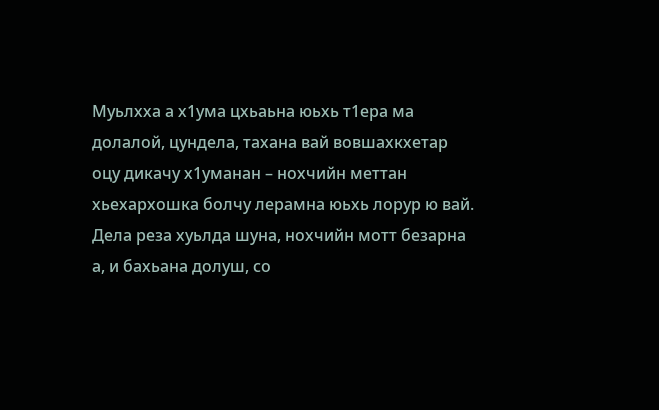Муьлхха а х1ума цхьаьна юьхь т1ера ма долалой, цундела, тахана вай вовшахкхетар оцу дикачу х1уманан – нохчийн меттан хьехархошка болчу лерамна юьхь лорур ю вай. Дела реза хуьлда шуна, нохчийн мотт безарна а, и бахьана долуш, со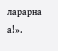ларарна а!».